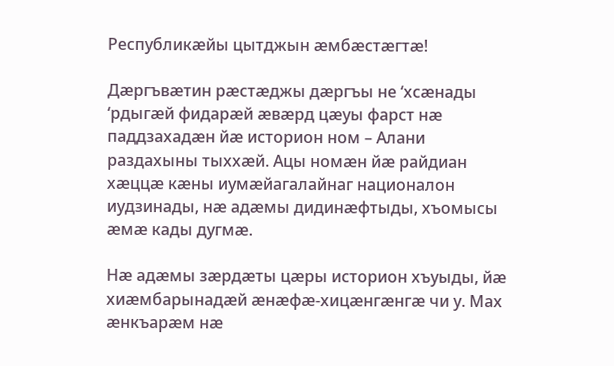Республикæйы цытджын æмбæстæгтæ!

Дæргъвæтин рæстæджы дæргъы не ‘хсæнады ‘рдыгæй фидарæй æвæрд цæуы фарст нæ паддзахадæн йæ историон ном – Алани раздахыны тыххæй. Ацы номæн йæ райдиан хæццæ кæны иумæйагалайнаг националон иудзинады, нæ адæмы дидинæфтыды, хъомысы æмæ кады дугмæ.

Нæ адæмы зæрдæты цæры историон хъуыды, йæ хиæмбарынадæй æнæфæ-хицæнгæнгæ чи у. Мах æнкъарæм нæ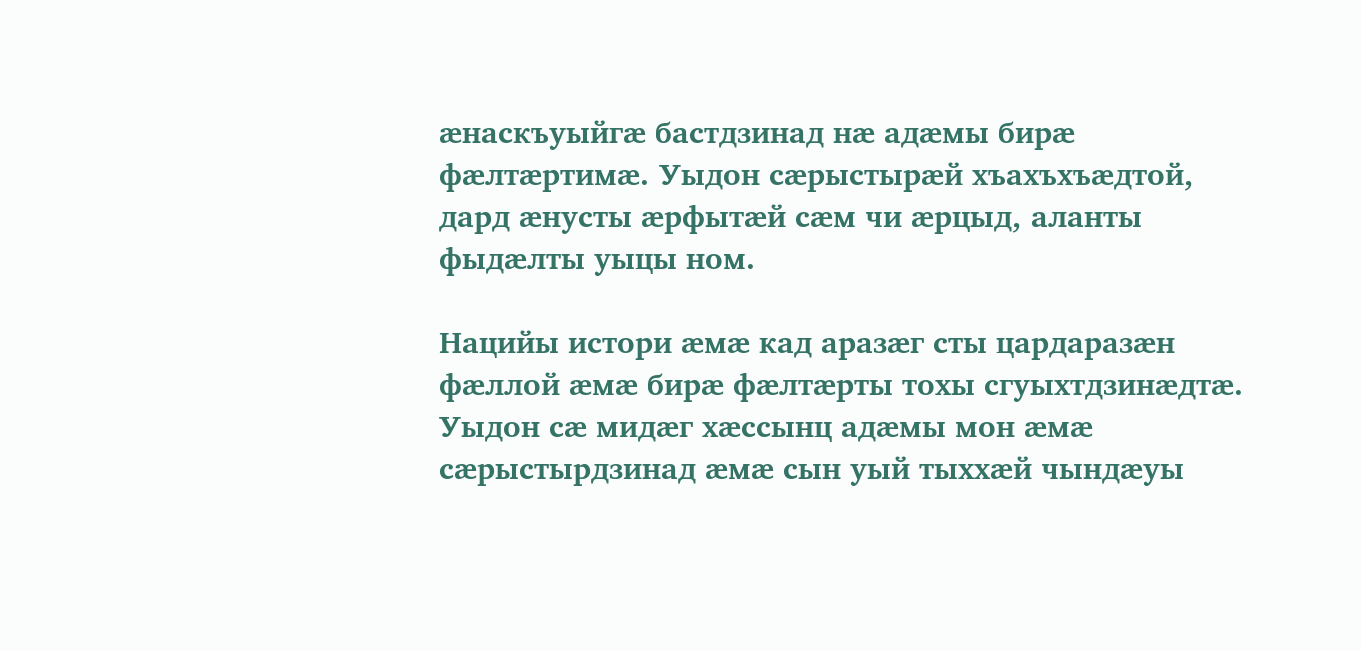æнаскъуыйгæ бастдзинад нæ адæмы бирæ фæлтæртимæ. Уыдон сæрыстырæй хъахъхъæдтой, дард æнусты æрфытæй сæм чи æрцыд, аланты фыдæлты уыцы ном.

Нацийы истори æмæ кад аразæг сты цардаразæн фæллой æмæ бирæ фæлтæрты тохы сгуыхтдзинæдтæ. Уыдон сæ мидæг хæссынц адæмы мон æмæ сæрыстырдзинад æмæ сын уый тыххæй чындæуы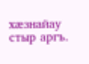хæзнайау стыр аргъ.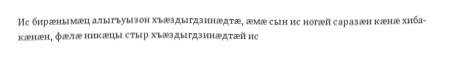Ис бирæнымæц алыгъуызон хъæздыгдзинæдтæ, æмæ сын ис ногæй саразæн кæнæ хиба-кæнæн, фæлæ никæцы стыр хъæздыгдзинæдтæй ис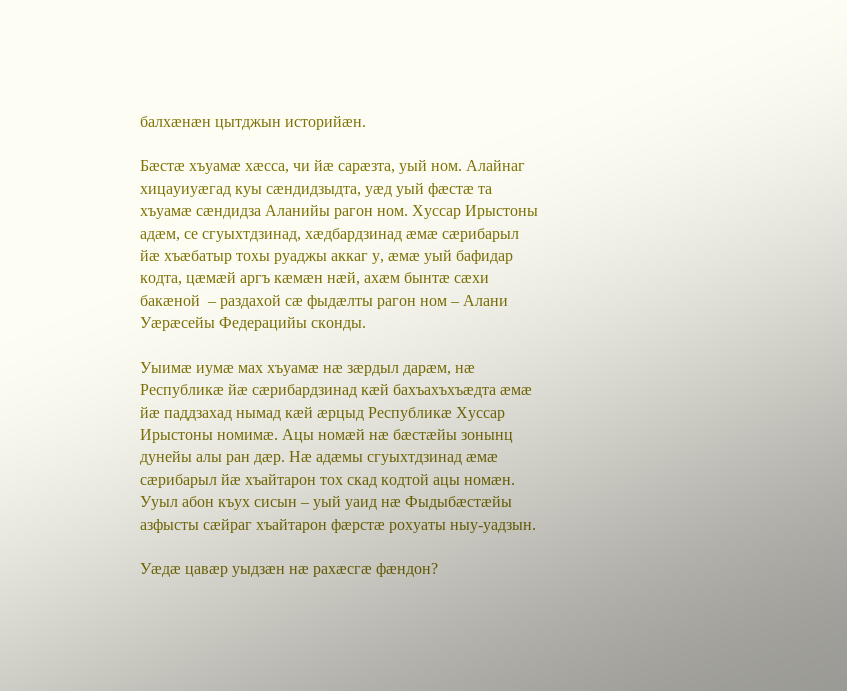балхæнæн цытджын историйæн.

Бæстæ хъуамæ хæсса, чи йæ сарæзта, уый ном. Алайнаг хицауиуæгад куы сæндидзыдта, уæд уый фæстæ та хъуамæ сæндидза Аланийы рагон ном. Хуссар Ирыстоны адæм, се сгуыхтдзинад, хæдбардзинад æмæ сæрибарыл йæ хъæбатыр тохы руаджы аккаг у, æмæ уый бафидар кодта, цæмæй аргъ кæмæн нæй, ахæм бынтæ сæхи бакæной  – раздахой сæ фыдæлты рагон ном – Алани Уæрæсейы Федерацийы сконды.

Уыимæ иумæ мах хъуамæ нæ зæрдыл дарæм, нæ Республикæ йæ сæрибардзинад кæй бахъахъхъæдта æмæ йæ паддзахад нымад кæй æрцыд Республикæ Хуссар Ирыстоны номимæ. Ацы номæй нæ бæстæйы зонынц дунейы алы ран дæр. Нæ адæмы сгуыхтдзинад æмæ сæрибарыл йæ хъайтарон тох скад кодтой ацы номæн. Ууыл абон къух сисын – уый уаид нæ Фыдыбæстæйы азфысты сæйраг хъайтарон фæрстæ рохуаты ныу-уадзын.

Уæдæ цавæр уыдзæн нæ рахæсгæ фæндон?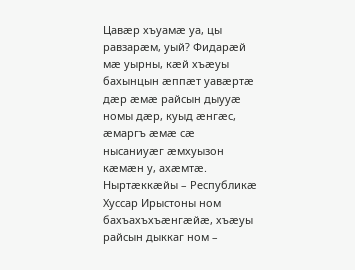Цавæр хъуамæ уа, цы равзарæм, уый? Фидарæй мæ уырны, кæй хъæуы бахынцын æппæт уавæртæ дæр æмæ райсын дыууæ номы дæр, куыд æнгæс, æмаргъ æмæ сæ нысаниуæг æмхуызон кæмæн у, ахæмтæ. Ныртæккæйы – Республикæ Хуссар Ирыстоны ном бахъахъхъæнгæйæ, хъæуы райсын дыккаг ном –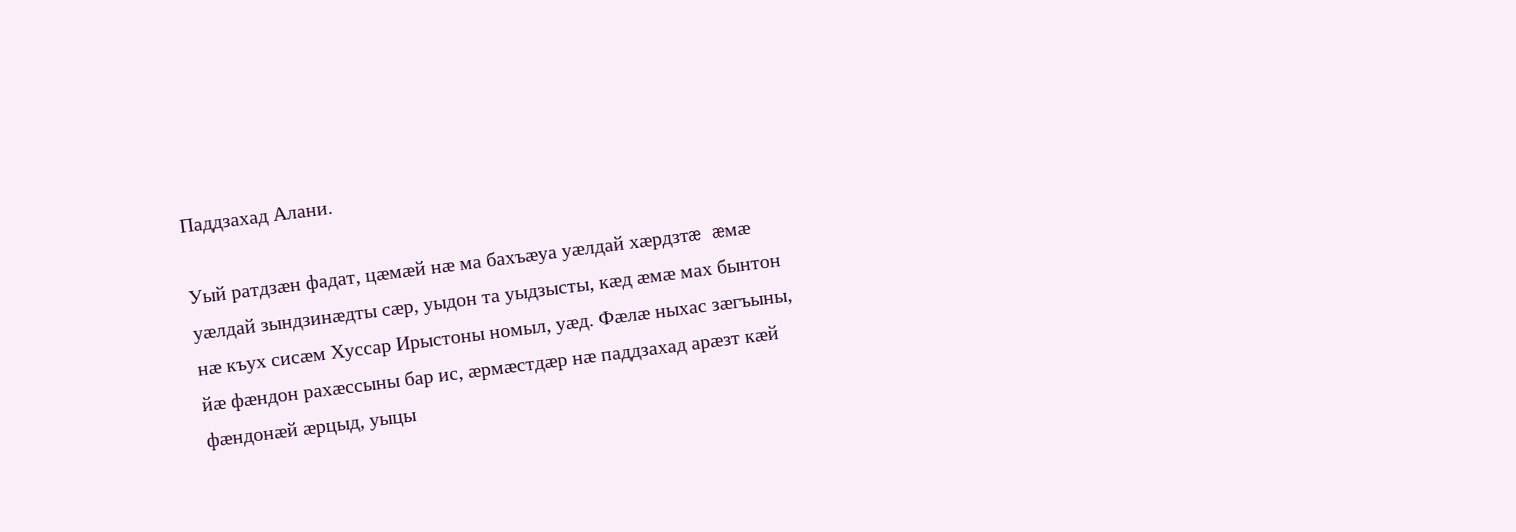Паддзахад Алани.

Уый ратдзæн фадат, цæмæй нæ ма бахъæуа уæлдай хæрдзтæ æмæ уæлдай зындзинæдты сæр, уыдон та уыдзысты, кæд æмæ мах бынтон нæ къух сисæм Хуссар Ирыстоны номыл, уæд. Фæлæ ныхас зæгъыны, йæ фæндон рахæссыны бар ис, æрмæстдæр нæ паддзахад арæзт кæй фæндонæй æрцыд, уыцы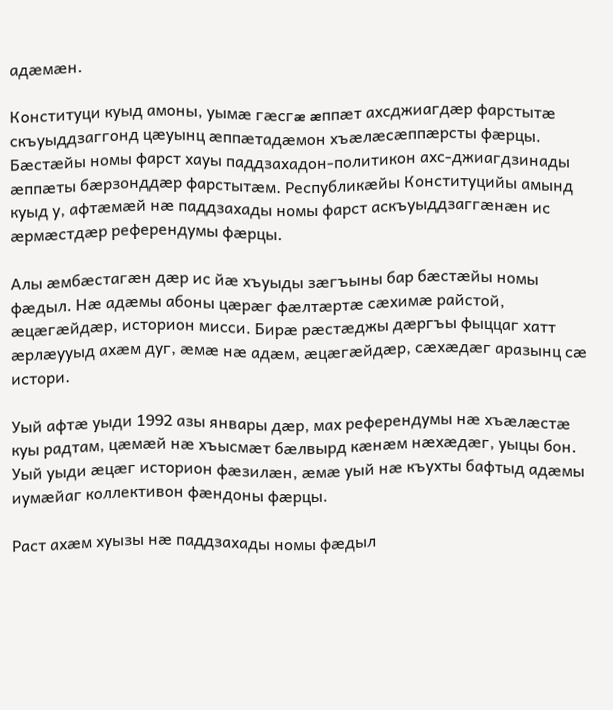адæмæн.

Конституци куыд амоны, уымæ гæсгæ æппæт ахсджиагдæр фарстытæ скъуыддзаггонд цæуынц æппæтадæмон хъæлæсæппæрсты фæрцы. Бæстæйы номы фарст хауы паддзахадон-политикон ахс-джиагдзинады æппæты бæрзонддæр фарстытæм. Республикæйы Конституцийы амынд куыд у, афтæмæй нæ паддзахады номы фарст аскъуыддзаггæнæн ис æрмæстдæр референдумы фæрцы.

Алы æмбæстагæн дæр ис йæ хъуыды зæгъыны бар бæстæйы номы фæдыл. Нæ адæмы абоны цæрæг фæлтæртæ сæхимæ райстой, æцæгæйдæр, историон мисси. Бирæ рæстæджы дæргъы фыццаг хатт æрлæууыд ахæм дуг, æмæ нæ адæм, æцæгæйдæр, сæхæдæг аразынц сæ истори.

Уый афтæ уыди 1992 азы январы дæр, мах референдумы нæ хъæлæстæ куы радтам, цæмæй нæ хъысмæт бæлвырд кæнæм нæхæдæг, уыцы бон. Уый уыди æцæг историон фæзилæн, æмæ уый нæ къухты бафтыд адæмы иумæйаг коллективон фæндоны фæрцы.

Раст ахæм хуызы нæ паддзахады номы фæдыл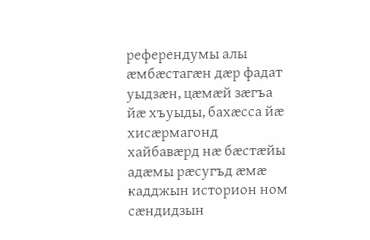референдумы алы æмбæстагæн дæр фадат уыдзæн, цæмæй зæгъа йæ хъуыды, бахæсса йæ хисæрмагонд хайбавæрд нæ бæстæйы адæмы рæсугъд æмæ кадджын историон ном сæндидзын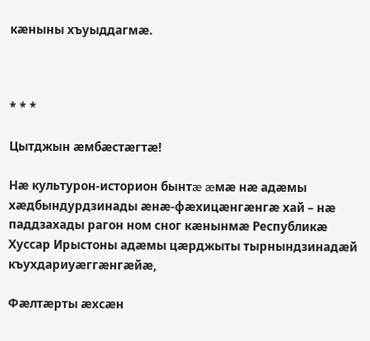кæныны хъуыддагмæ.



* * *

Цытджын æмбæстæгтæ!

Нæ культурон-историон бынтæ æмæ нæ адæмы хæдбындурдзинады æнæ-фæхицæнгæнгæ хай – нæ паддзахады рагон ном сног кæнынмæ Республикæ Хуссар Ирыстоны адæмы цæрджыты тырнындзинадæй къухдариуæггæнгæйæ,

Фæлтæрты æхсæн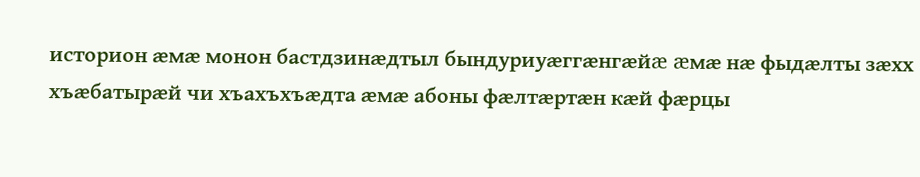историон æмæ монон бастдзинæдтыл бындуриуæггæнгæйæ æмæ нæ фыдæлты зæхх хъæбатырæй чи хъахъхъæдта æмæ абоны фæлтæртæн кæй фæрцы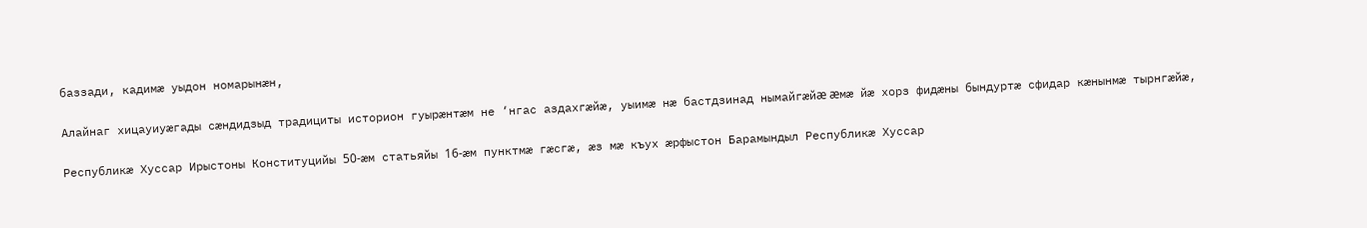баззади, кадимæ уыдон номарынæн,

Алайнаг хицауиуæгады сæндидзыд традициты историон гуырæнтæм не ‘нгас аздахгæйæ, уыимæ нæ бастдзинад нымайгæйæ æмæ йæ хорз фидæны бындуртæ сфидар кæнынмæ тырнгæйæ,

Республикæ Хуссар Ирыстоны Конституцийы 50-æм статьяйы 16-æм пунктмæ гæсгæ, æз мæ къух æрфыстон Барамындыл Республикæ Хуссар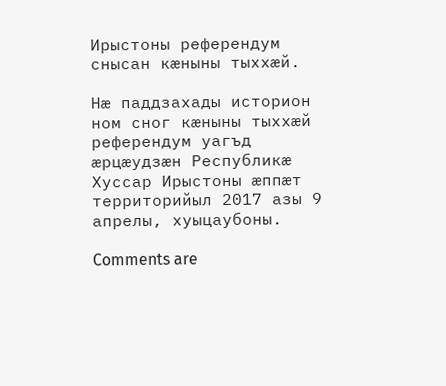Ирыстоны референдум снысан кæныны тыххæй.

Нæ паддзахады историон ном сног кæныны тыххæй референдум уагъд æрцæудзæн Республикæ Хуссар Ирыстоны æппæт территорийыл 2017 азы 9 апрелы, хуыцаубоны.

Comments are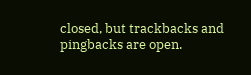closed, but trackbacks and pingbacks are open.